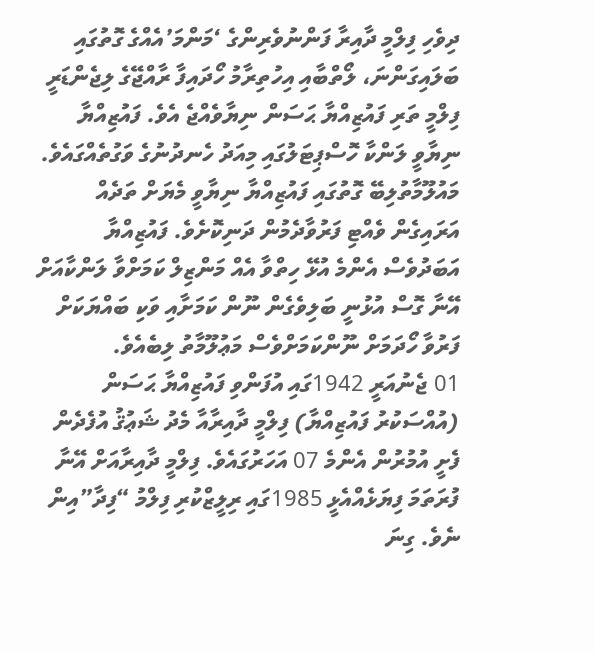ދިވެހި ފިލްމީ ދާއިރާ ފަންނުވެރިންގެ ‘މަންމަ’އެއްގެ ގޮތުގައި ބަލައިގަންނަ، ލޯތްބާއި އިހުތިރާމު ހޯދައިފާ ރާއްޖޭގެ ލިޖެންޑަރީ ފިލްމީ ތަރި ފައުޒިއްޔާ ޙަސަން ނިޔާވެއްޖެ އެވެ. ފައުޒިއްޔާ ނިޔާވީ ލަންކާ ހޮސްޕިޓަލުގައި މިއަދު ހެނދުނުގެ ވަގުތެއްގައެވެ.
މައުލޫމާތުލިބޭ ގޮތުގައި ފައުޒިއްޔާ ނިޔާވީ މެޔަށް ތަދެއް އަރައިގެން ވެއްޓި ފަރުވާދެމުން ދަނިކޮށެވެ. ފައުޒިއްޔާ އަބަދުވެސް އެންމެ އުޅޭ ހިތްވާ އެއް މަންޒިލް ކަމަށްވާ ލަންކާއަށް އޭނާ ގޮސް އުޅުނީ ބަލިވެގެން ނޫން ކަމަށާއި ވަކި ބައްޔަކަށް ފަރުވާ ހޯދަމަށް ނޫންކަމަށްވެސް މަޢުލޫމާތު ލިބެއެވެ.
01 ޖެނުއަރީ 1942ގައި އުފަންވި ފައުޒިއްޔާ ޙަސަން (އުއްސަކުރު ފައުޒިއްޔާ) ފިލްމީ ދާއިރާއާ މެދު ޝަޢުޤު އުފެދެން ފެށީ އުމުރުން އެންމެ 07 އަހަރުގައެވެ. ފިލްމީ ދާއިރާއަށް އޭނާ ފުރަތަމަ ފިޔަޅެއްއެޅީ 1985ގައި ރިލީޒްކުރި ފިލްމު “ފިދާ”އިން ނެވެ. ގިނަ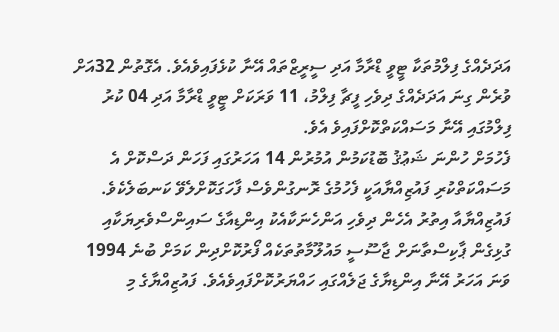އަދަދެއްގެ ފިލްމުތަކާ ޓީވީ ޑްރާމާ އަދި ސީރީޒްތައް އޭނާ ކުޅެފައިވެއެވެ. އެގޮތުން 32އަށް ވުރެން ގިނަ އަދަދެއްގެ ދިވެހި ފީޗާ ފިލްމު، 11 ވަރަކަށް ޓީވީ ޑްރާމާ އަދި 04 ކުރު ފިލްމުގައި އޭނާ މަސައްކަތްކޮށްފައިވެ އެވެ.
ފެހުމަށް ހުންނަ ޝަޢުޤު ބޮޑުކަމުން އުމުރުން 14 އަހަރުގައި ފަހަން ދަސްކޮށް އެ މަސައްކަތްކުރި ފައުޒިއްޔާއަކީ ފެހުމުގެ ރޮނގުންވެސް ފާހަގަކޮށްލެވޭ ކަނބަލެކެވެ.
ފައުޒިއްޔާއާ އިތުރު އެހެން ދިވެހި އަންހެނަކާއެކު އިންޑިއާގެ ސައިންސްވެރިޔަކާއި ގުޅިގެން ޕާކިސްތާނަށް ޖާސޫސީ މައުލޫމާތުތަކެއް ފޯރުކޮށްދިން ކަމަށް ބުނެ 1994 ވަނަ އަހަރު އޭނާ އިންޑިޔާގެ ޖަލެއްގައި ހައްޔަރުކޮށްފައިވެއެވެ. ފައުޒިއްޔާގެ މި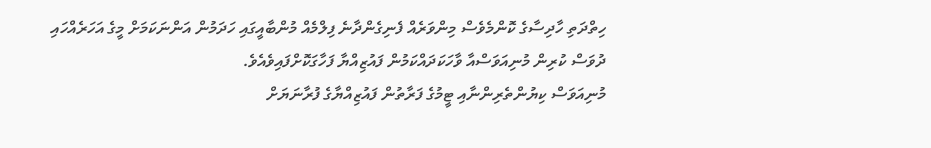ހިތްދަތި ހާދިސާގެ ކޮންމެވެސް މިންވަރެއް ފެނިގެންދާނެ ފިލްމެއް މުންބާއީގައި ހަދަމުން އަންނަކަމަށް މީގެ އަހަރެއްހައި ދުވަސް ކުރިން މުނިއަވަސްއާ ވާހަކަދައްކަމުން ފައުޒިއްޔާ ފަހާގަކޮށްފައިވެއެވެ.
މުނިއަވަސް ކިޔުންތެރިންނާއި ޓީމުގެ ފަރާތުން ފައުޒިއްޔާގެ ފުރާނަޔަށް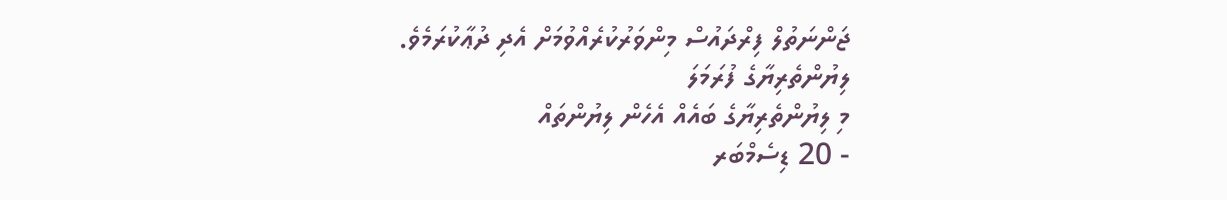ޖަންނަތުލް ފިރްދައުސް މިންވަރުކުރެއްވުމަށް އެދި ދުޢާކުރަމެވެ.
ލިޔުންތެރިޔާގެ ފުރަމަލަ
މި ލިޔުންތެރިޔާގެ ބައެއް އެހެން ލިޔުންތައް
- 20 ޑިސެމްބަރ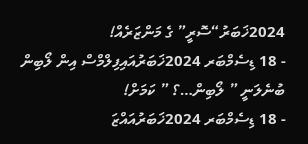2024ޚަބަރު“ސޮރީ” ގެ މަންޒަރެއް!
- 18 ޑިސެމްބަރ 2024ޚަބަރުއައިފިލްމްސް އިން ލޯބިން ބުނެލަނީ ” ލޯބިން…؟ ” ކަމަށް!
- 18 ޑިސެމްބަރ 2024ޚަބަރުއައްޒަ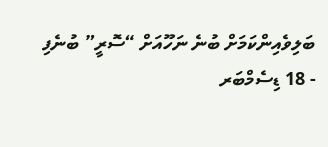ބަލިވެއިންކަމަށް ބުނެ ނަހޫއަށް “ސޮރީ” ބުނެފި
- 18 ޑިސެމްބަރ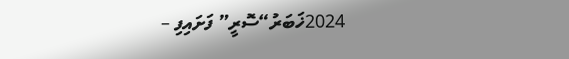2024ޚަބަރު“ސޮރީ” ފަށައިފި –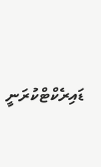ޑައިރެކްޓްކުރަނީ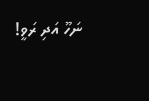ނަހޫ އަދި ރަވީ!